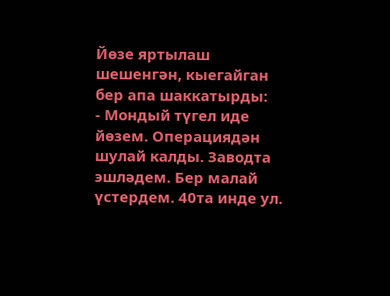Йөзе яртылаш шешенгән, кыегайган бер апа шаккатырды:
- Мондый түгел иде йөзем. Операциядән шулай калды. Заводта эшләдем. Бер малай үстердем. 40та инде ул.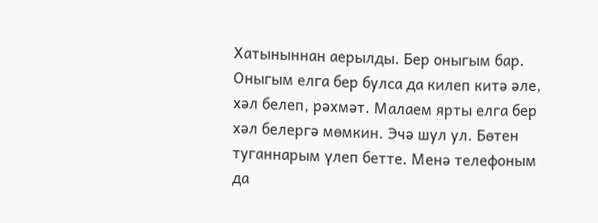Хатыныннан аерылды. Бер оныгым бар. Оныгым елга бер булса да килеп китә әле, хәл белеп, рәхмәт. Малаем ярты елга бер хәл белергә мөмкин. Эчә шул ул. Бөтен туганнарым үлеп бетте. Менә телефоным да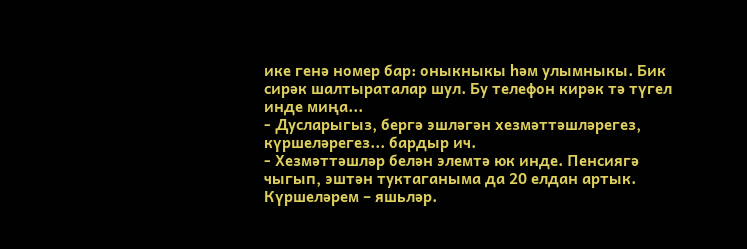ике генә номер бар: оныкныкы һәм улымныкы. Бик сирәк шалтыраталар шул. Бу телефон кирәк тә түгел инде миңа...
- Дусларыгыз, бергә эшләгән хезмәттәшләрегез, күршеләрегез... бардыр ич.
- Хезмәттәшләр белән элемтә юк инде. Пенсиягә чыгып, эштән туктаганыма да 20 елдан артык. Күршеләрем – яшьләр.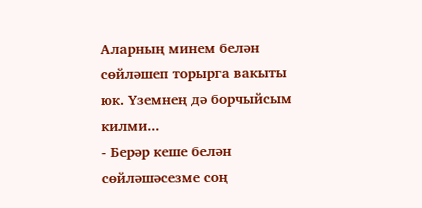Аларның минем белән сөйләшеп торырга вакыты юк. Үземнең дә борчыйсым килми...
- Берәр кеше белән сөйләшәсезме соң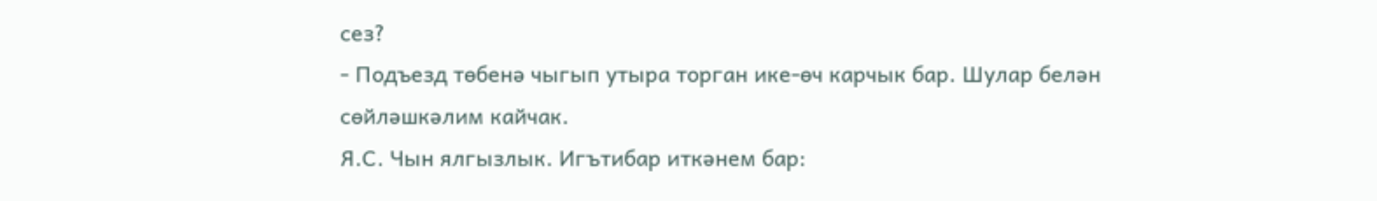сез?
- Подъезд төбенә чыгып утыра торган ике-өч карчык бар. Шулар белән сөйләшкәлим кайчак.
Я.С. Чын ялгызлык. Игътибар иткәнем бар: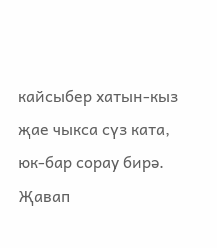кайсыбер хатын-кыз җае чыкса сүз ката, юк-бар сорау бирә. Җавап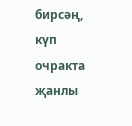бирсәң, күп очракта җанлы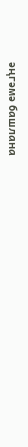әңгәмә башлана